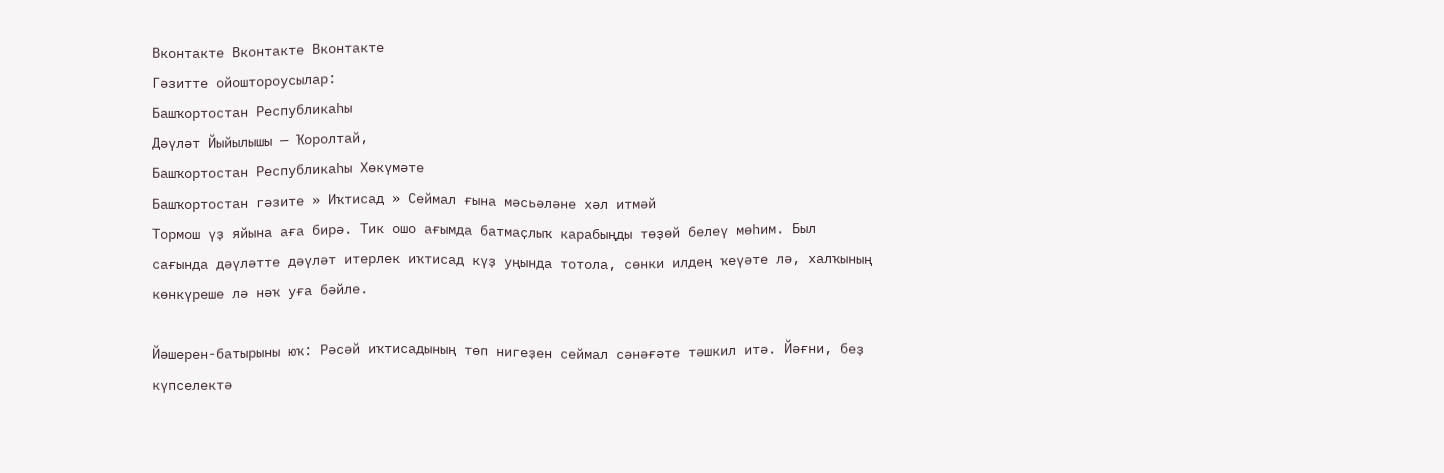Вконтакте Вконтакте Вконтакте
Гәзитте ойоштороусылар:
Башҡортостан Республикаһы
Дәүләт Йыйылышы — Ҡоролтай,
Башҡортостан Республикаһы Хөкүмәте
Башҡортостан гәзите » Иҡтисад » Сеймал ғына мәсьәләне хәл итмәй
Тормош үҙ яйына аға бирә. Тик ошо ағымда батмаҫлыҡ карабыңды төҙөй белеү мөһим. Был сағында дәүләтте дәүләт итерлек иҡтисад күҙ уңында тотола, сөнки илдең ҡеүәте лә, халҡының көнкүреше лә нәҡ уға бәйле.

Йәшерен-батырыны юҡ: Рәсәй иҡтисадының төп нигеҙен сеймал сәнәғәте тәшкил итә. Йәғни, беҙ күпселектә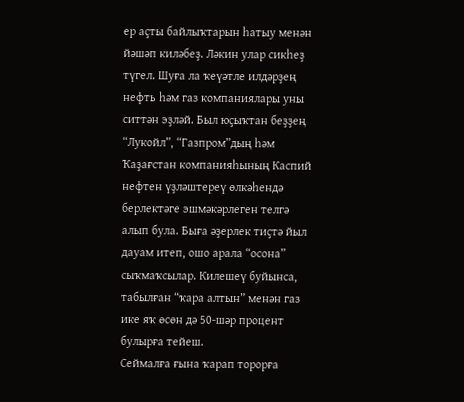ер аҫты байлыҡтарын һатыу менән йәшәп киләбеҙ. Ләкин улар сикһеҙ түгел. Шуға ла ҡеүәтле илдәрҙең нефть һәм газ компаниялары уны ситтән эҙләй. Был юҫыҡтан беҙҙең “Лукойл”, “Газпром”дың һәм Ҡаҙағстан компанияһының Каспий нефтен үҙләштереү өлкәһендә берлектәге эшмәкәрлеген телгә алып була. Быға әҙерлек тиҫтә йыл дауам итеп, ошо арала “осона” сыҡмаҡсылар. Килешеү буйынса, табылған “ҡара алтын” менән газ ике яҡ өсөн дә 50-шәр процент булырға тейеш.
Сеймалға ғына ҡарап торорға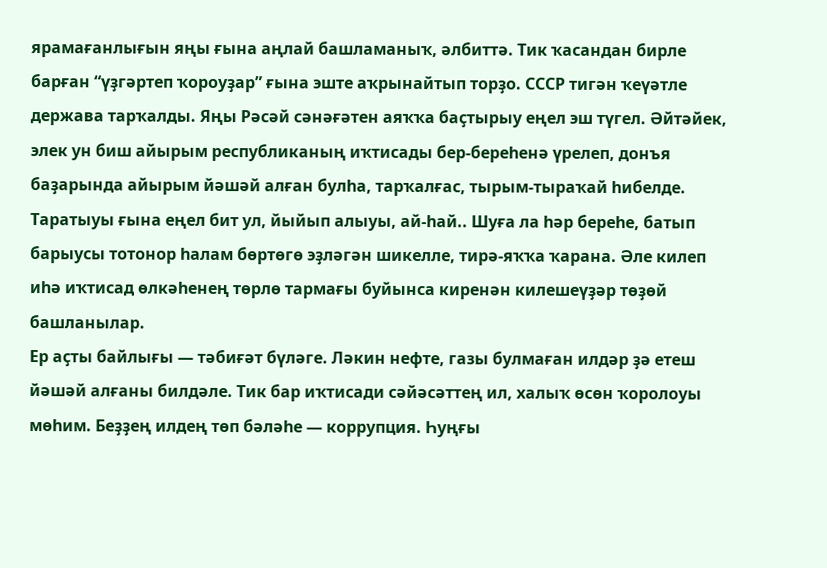ярамағанлығын яңы ғына аңлай башламаныҡ, әлбиттә. Тик ҡасандан бирле барған “үҙгәртеп ҡороуҙар” ғына эште аҡрынайтып торҙо. СССР тигән ҡеүәтле держава тарҡалды. Яңы Рәсәй сәнәғәтен аяҡҡа баҫтырыу еңел эш түгел. Әйтәйек, элек ун биш айырым республиканың иҡтисады бер-береһенә үрелеп, донъя баҙарында айырым йәшәй алған булһа, тарҡалғас, тырым-тыраҡай һибелде. Таратыуы ғына еңел бит ул, йыйып алыуы, ай-һай.. Шуға ла һәр береһе, батып барыусы тотонор һалам бөртөгө эҙләгән шикелле, тирә-яҡҡа ҡарана. Әле килеп иһә иҡтисад өлкәһенең төрлө тармағы буйынса киренән килешеүҙәр төҙөй башланылар.
Ер аҫты байлығы — тәбиғәт бүләге. Ләкин нефте, газы булмаған илдәр ҙә етеш йәшәй алғаны билдәле. Тик бар иҡтисади сәйәсәттең ил, халыҡ өсөн ҡоролоуы мөһим. Беҙҙең илдең төп бәләһе — коррупция. Һуңғы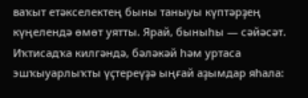ваҡыт етәкселектең быны таныуы күптәрҙең күңелендә өмөт уятты. Ярай, быныһы — сәйәсәт. Иҡтисадҡа килгәндә, бәләкәй һәм уртаса эшҡыуарлыҡты үҫтереүҙә ыңғай аҙымдар яһала: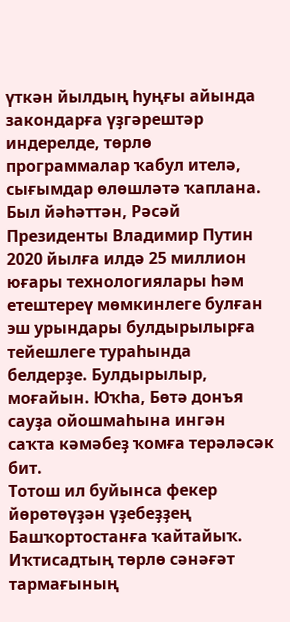үткән йылдың һуңғы айында закондарға үҙгәрештәр индерелде, төрлө программалар ҡабул ителә, сығымдар өлөшләтә ҡаплана. Был йәһәттән, Рәсәй Президенты Владимир Путин 2020 йылға илдә 25 миллион юғары технологиялары һәм етештереү мөмкинлеге булған эш урындары булдырылырға тейешлеге тураһында белдерҙе. Булдырылыр, моғайын. Юҡһа, Бөтә донъя сауҙа ойошмаһына ингән саҡта кәмәбеҙ ҡомға терәләсәк бит.
Тотош ил буйынса фекер йөрөтөүҙән үҙебеҙҙең Башҡортостанға ҡайтайыҡ. Иҡтисадтың төрлө сәнәғәт тармағының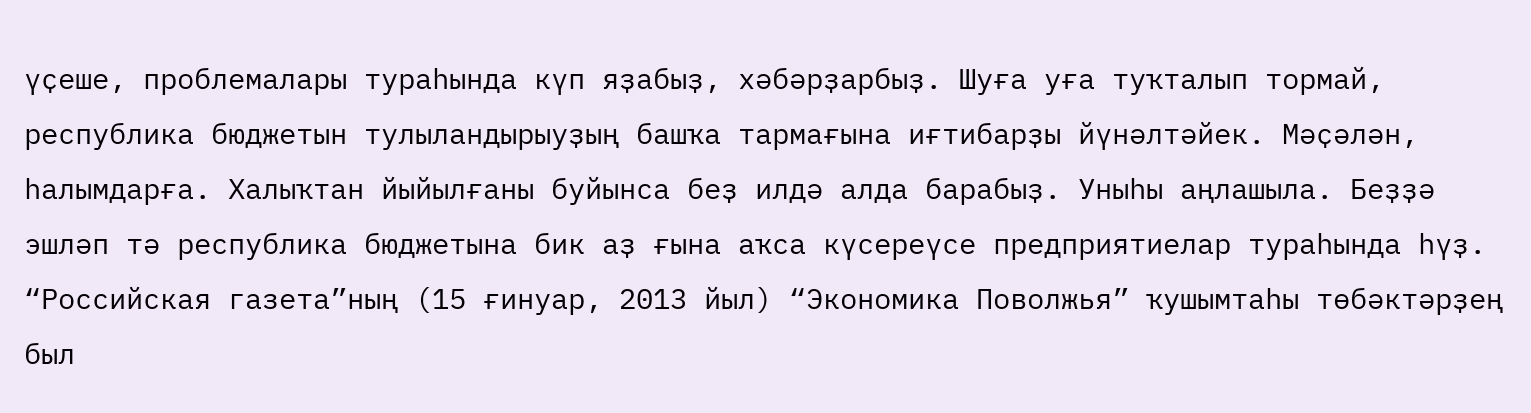үҫеше, проблемалары тураһында күп яҙабыҙ, хәбәрҙарбыҙ. Шуға уға туҡталып тормай, республика бюджетын тулыландырыуҙың башҡа тармағына иғтибарҙы йүнәлтәйек. Мәҫәлән, һалымдарға. Халыҡтан йыйылғаны буйынса беҙ илдә алда барабыҙ. Уныһы аңлашыла. Беҙҙә эшләп тә республика бюджетына бик аҙ ғына аҡса күсереүсе предприятиелар тураһында һүҙ. “Российская газета”ның (15 ғинуар, 2013 йыл) “Экономика Поволжья” ҡушымтаһы төбәктәрҙең был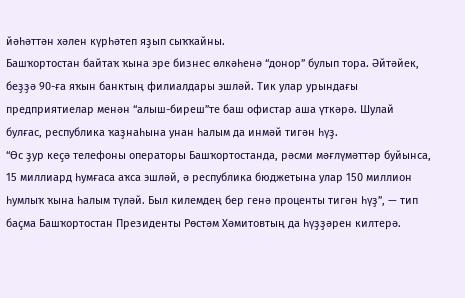йәһәттән хәлен күрһәтеп яҙып сыҡҡайны.
Башҡортостан байтаҡ ҡына эре бизнес өлкәһенә “донор” булып тора. Әйтәйек, беҙҙә 90-ға яҡын банктың филиалдары эшләй. Тик улар урындағы предприятиелар менән “алыш-биреш”те баш офистар аша үткәрә. Шулай булғас, республика ҡаҙнаһына унан һалым да инмәй тигән һүҙ.
“Өс ҙур кеҫә телефоны операторы Башҡортостанда, рәсми мәғлүмәттәр буйынса, 15 миллиард һумғаса аҡса эшләй, ә республика бюджетына улар 150 миллион һумлыҡ ҡына һалым түләй. Был килемдең бер генә проценты тигән һүҙ”, — тип баҫма Башҡортостан Президенты Рөстәм Хәмитовтың да һүҙҙәрен килтерә.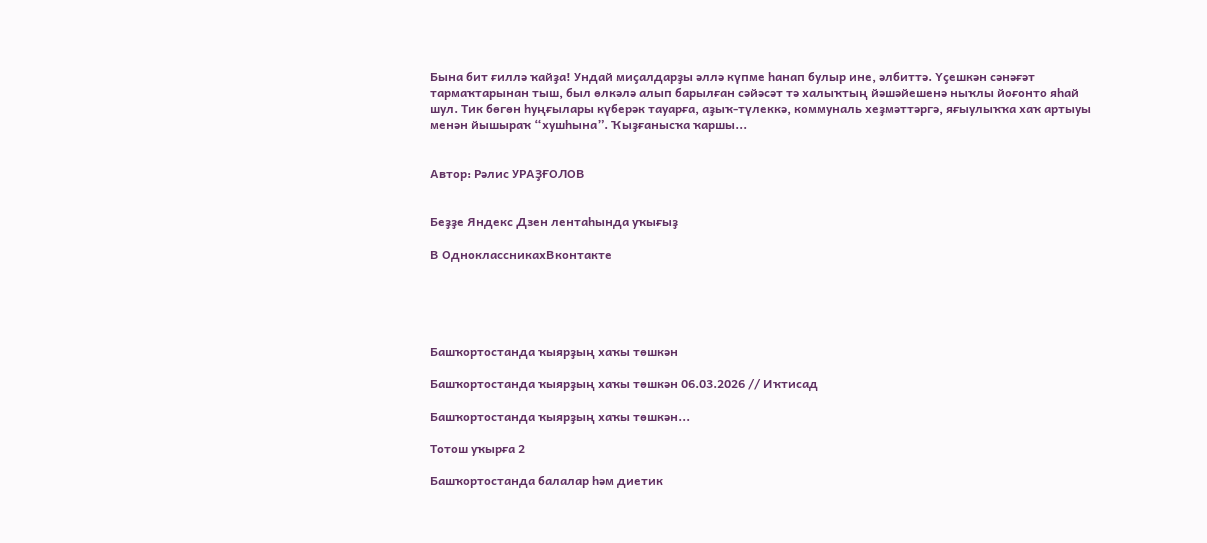Бына бит ғиллә ҡайҙа! Ундай миҫалдарҙы әллә күпме һанап булыр ине, әлбиттә. Үҫешкән сәнәғәт тармаҡтарынан тыш, был өлкәлә алып барылған сәйәсәт тә халыҡтың йәшәйешенә ныҡлы йоғонто яһай шул. Тик бөгөн һуңғылары күберәк тауарға, аҙыҡ-түлеккә, коммуналь хеҙмәттәргә, яғыулыҡҡа хаҡ артыуы менән йышыраҡ “хушһына”. Ҡыҙғанысҡа ҡаршы...


Автор: Рәлис УРАҘҒОЛОВ


Беҙҙе Яндекс Дзен лентаһында уҡығыҙ

В ОдноклассникахВконтакте





Башҡортостанда ҡыярҙың хаҡы төшкән

Башҡортостанда ҡыярҙың хаҡы төшкән 06.03.2026 // Иҡтисад

Башҡортостанда ҡыярҙың хаҡы төшкән...

Тотош уҡырға 2

Башҡортостанда балалар һәм диетик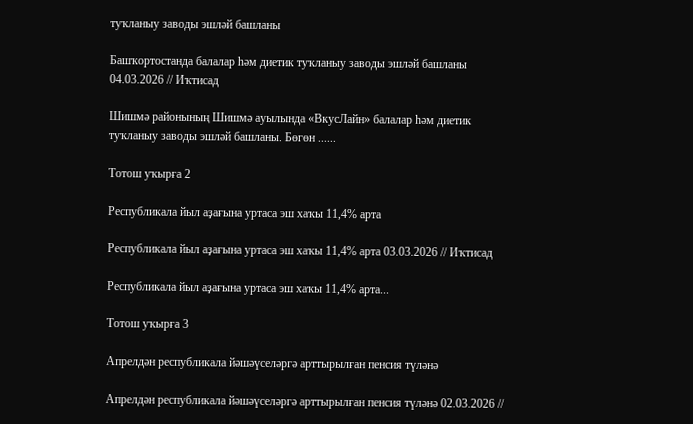туҡланыу заводы эшләй башланы

Башҡортостанда балалар һәм диетик туҡланыу заводы эшләй башланы 04.03.2026 // Иҡтисад

Шишмә районының Шишмә ауылында «ВкусЛайн» балалар һәм диетик туҡланыу заводы эшләй башланы. Бөгөн ......

Тотош уҡырға 2

Республикала йыл аҙағына уртаса эш хаҡы 11,4% арта

Республикала йыл аҙағына уртаса эш хаҡы 11,4% арта 03.03.2026 // Иҡтисад

Республикала йыл аҙағына уртаса эш хаҡы 11,4% арта...

Тотош уҡырға 3

Апрелдән республикала йәшәүселәргә арттырылған пенсия түләнә

Апрелдән республикала йәшәүселәргә арттырылған пенсия түләнә 02.03.2026 //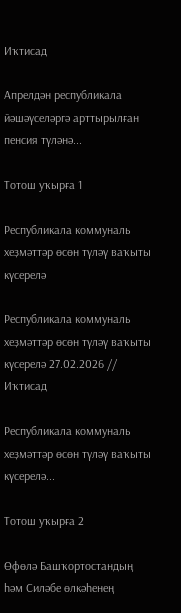Иҡтисад

Апрелдән республикала йәшәүселәргә арттырылған пенсия түләнә...

Тотош уҡырға 1

Республикала коммуналь хеҙмәттәр өсөн түләү ваҡыты күсерелә

Республикала коммуналь хеҙмәттәр өсөн түләү ваҡыты күсерелә 27.02.2026 // Иҡтисад

Республикала коммуналь хеҙмәттәр өсөн түләү ваҡыты күсерелә...

Тотош уҡырға 2

Өфөлә Башҡортостандың һәм Силәбе өлкәһенең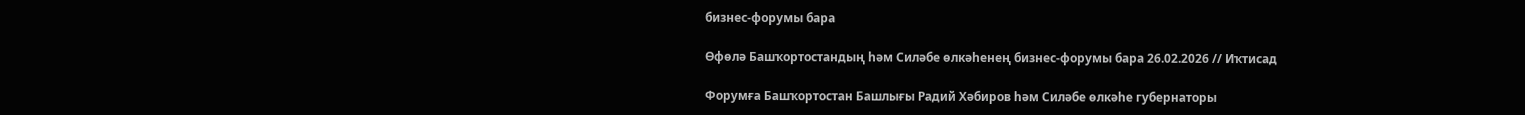бизнес-форумы бара

Өфөлә Башҡортостандың һәм Силәбе өлкәһенең бизнес-форумы бара 26.02.2026 // Иҡтисад

Форумға Башҡортостан Башлығы Радий Хәбиров һәм Силәбе өлкәһе губернаторы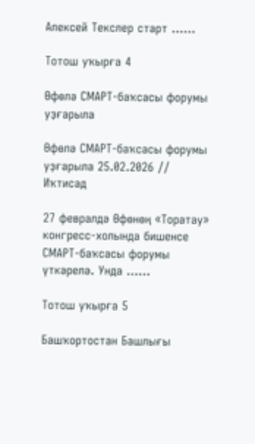Алексей Текслер старт ......

Тотош уҡырға 4

Өфөлә СМАРТ-баҡсасы форумы уҙғарыла

Өфөлә СМАРТ-баҡсасы форумы уҙғарыла 25.02.2026 // Иҡтисад

27 февралдә Өфөнөң «Торатау» конгресс-холында бишенсе СМАРТ-баҡсасы форумы үткәрелә. Унда ......

Тотош уҡырға 5

Башҡортостан Башлығы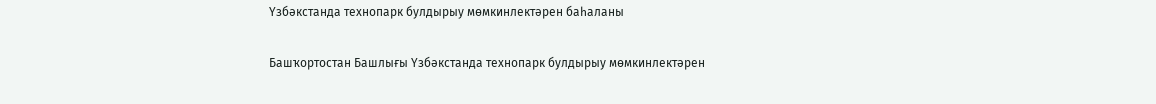Үзбәкстанда технопарк булдырыу мөмкинлектәрен баһаланы

Башҡортостан Башлығы Үзбәкстанда технопарк булдырыу мөмкинлектәрен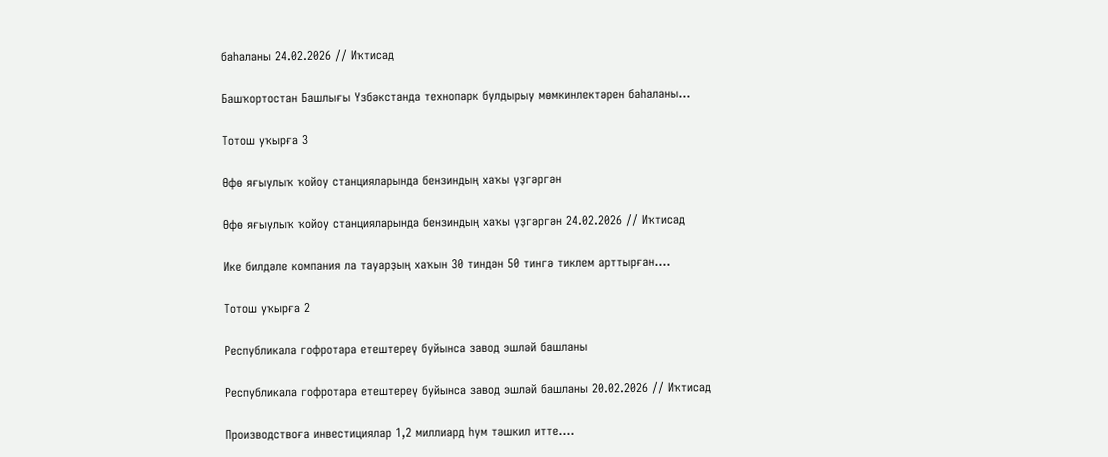баһаланы 24.02.2026 // Иҡтисад

Башҡортостан Башлығы Үзбәкстанда технопарк булдырыу мөмкинлектәрен баһаланы...

Тотош уҡырға 3

Өфө яғыулыҡ ҡойоу станцияларында бензиндың хаҡы үҙгәргән

Өфө яғыулыҡ ҡойоу станцияларында бензиндың хаҡы үҙгәргән 24.02.2026 // Иҡтисад

Ике билдәле компания ла тауарҙың хаҡын 30 тиндән 50 тингә тиклем арттырған....

Тотош уҡырға 2

Республикала гофротара етештереү буйынса завод эшләй башланы

Республикала гофротара етештереү буйынса завод эшләй башланы 20.02.2026 // Иҡтисад

Производствоға инвестициялар 1,2 миллиард һум тәшкил итте....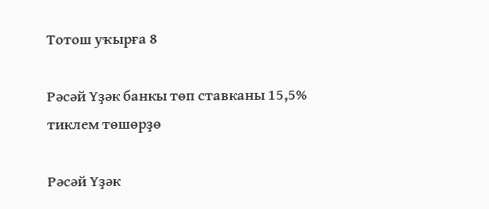Тотош уҡырға 8

Рәсәй Үҙәк банкы төп ставканы 15,5% тиклем төшөрҙө

Рәсәй Үҙәк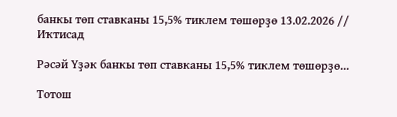банкы төп ставканы 15,5% тиклем төшөрҙө 13.02.2026 // Иҡтисад

Рәсәй Үҙәк банкы төп ставканы 15,5% тиклем төшөрҙө...

Тотош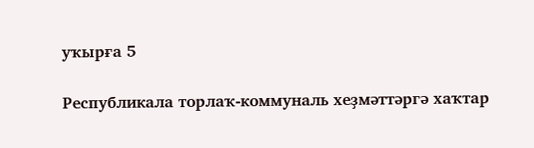уҡырға 5

Республикала торлаҡ-коммуналь хеҙмәттәргә хаҡтар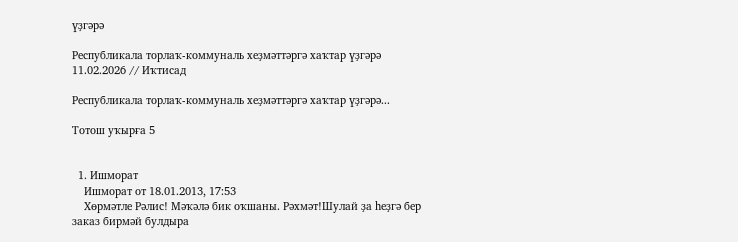үҙгәрә

Республикала торлаҡ-коммуналь хеҙмәттәргә хаҡтар үҙгәрә 11.02.2026 // Иҡтисад

Республикала торлаҡ-коммуналь хеҙмәттәргә хаҡтар үҙгәрә...

Тотош уҡырға 5


  1. Ишморат
    Ишморат от 18.01.2013, 17:53
    Хөрмәтле Рәлис! Мәҡәлә бик оҡшаны. Рәхмәт!Шулай ҙа һеҙгә бер заказ бирмәй булдыра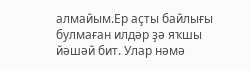алмайым.Ер аҫты байлығы булмаған илдәр ҙә яҡшы йәшәй бит. Улар нәмә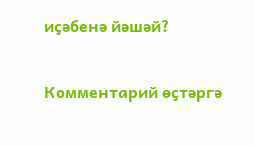иҫәбенә йәшәй?

Комментарий өҫтәргә